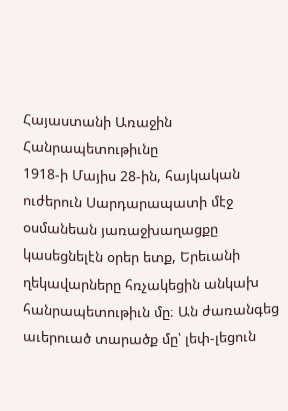Հայաստանի Առաջին Հանրապետութիւնը
1918-ի Մայիս 28-ին, հայկական ուժերուն Սարդարապատի մէջ օսմանեան յառաջխաղացքը կասեցնելէն օրեր ետք, Երեւանի ղեկավարները հռչակեցին անկախ հանրապետութիւն մը։ Ան ժառանգեց աւերուած տարածք մը՝ լեփ-լեցուն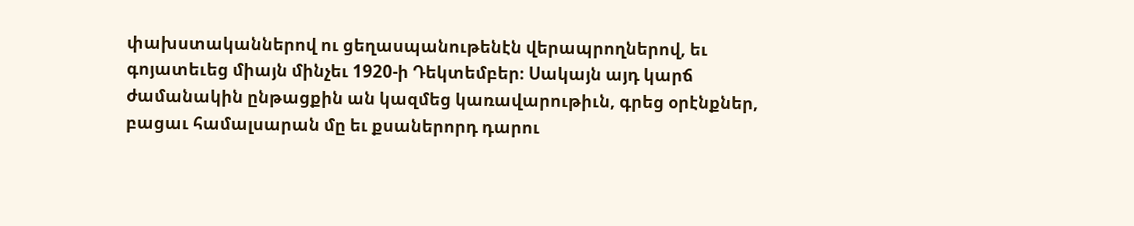փախստականներով ու ցեղասպանութենէն վերապրողներով, եւ գոյատեւեց միայն մինչեւ 1920-ի Դեկտեմբեր։ Սակայն այդ կարճ ժամանակին ընթացքին ան կազմեց կառավարութիւն, գրեց օրէնքներ, բացաւ համալսարան մը եւ քսաներորդ դարու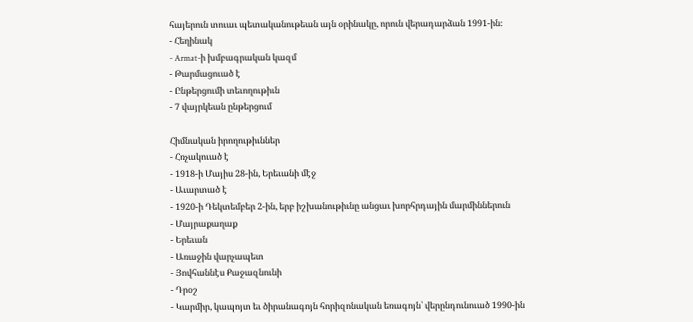հայերուն տուաւ պետականութեան այն օրինակը, որուն վերադարձան 1991-ին։
- Հեղինակ
- Armat-ի խմբագրական կազմ
- Թարմացուած է
- Ընթերցումի տեւողութիւն
- 7 վայրկեան ընթերցում

Հիմնական իրողութիւններ
- Հռչակուած է
- 1918-ի Մայիս 28-ին, Երեւանի մէջ
- Աւարտած է
- 1920-ի Դեկտեմբեր 2-ին, երբ իշխանութիւնը անցաւ խորհրդային մարմիններուն
- Մայրաքաղաք
- Երեւան
- Առաջին վարչապետ
- Յովհաննէս Քաջազնունի
- Դրօշ
- Կարմիր, կապոյտ եւ ծիրանագոյն հորիզոնական եռագոյն՝ վերընդունուած 1990-ին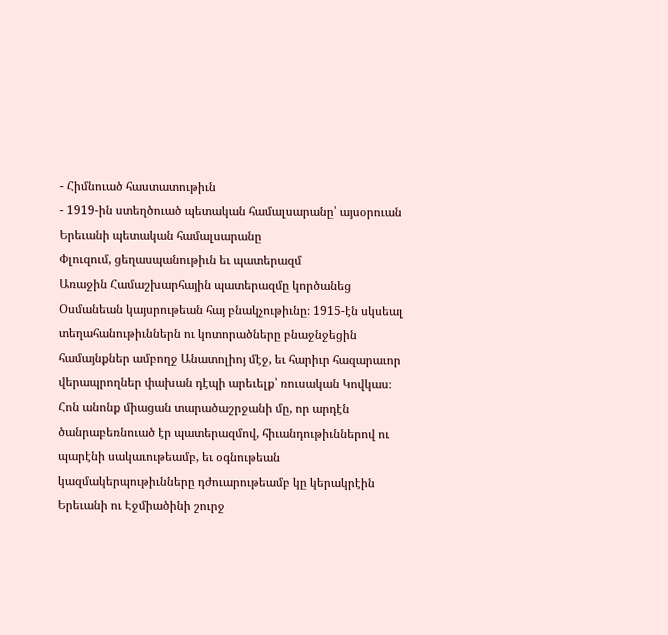- Հիմնուած հաստատութիւն
- 1919-ին ստեղծուած պետական համալսարանը՝ այսօրուան Երեւանի պետական համալսարանը
Փլուզում, ցեղասպանութիւն եւ պատերազմ
Առաջին Համաշխարհային պատերազմը կործանեց Օսմանեան կայսրութեան հայ բնակչութիւնը։ 1915-էն սկսեալ տեղահանութիւններն ու կոտորածները բնաջնջեցին համայնքներ ամբողջ Անատոլիոյ մէջ, եւ հարիւր հազարաւոր վերապրողներ փախան դէպի արեւելք՝ ռուսական Կովկաս։ Հոն անոնք միացան տարածաշրջանի մը, որ արդէն ծանրաբեռնուած էր պատերազմով, հիւանդութիւններով ու պարէնի սակաւութեամբ, եւ օգնութեան կազմակերպութիւնները դժուարութեամբ կը կերակրէին Երեւանի ու Էջմիածինի շուրջ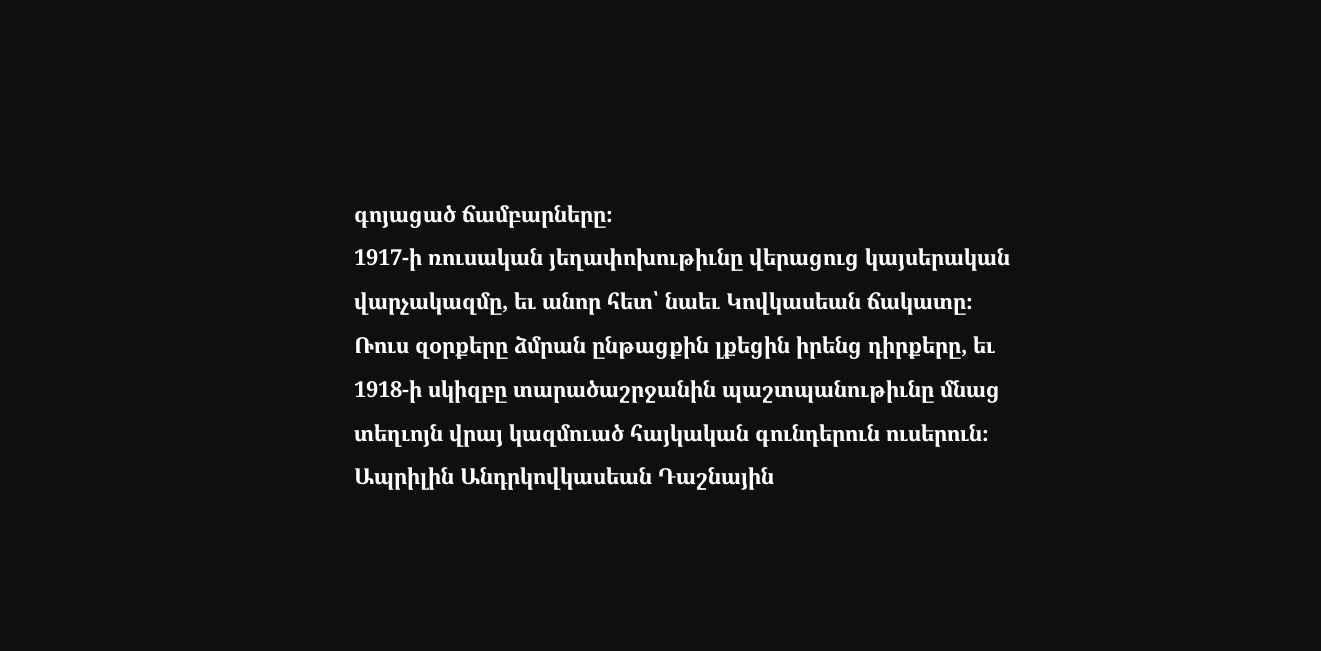գոյացած ճամբարները։
1917-ի ռուսական յեղափոխութիւնը վերացուց կայսերական վարչակազմը, եւ անոր հետ՝ նաեւ Կովկասեան ճակատը։ Ռուս զօրքերը ձմրան ընթացքին լքեցին իրենց դիրքերը, եւ 1918-ի սկիզբը տարածաշրջանին պաշտպանութիւնը մնաց տեղւոյն վրայ կազմուած հայկական գունդերուն ուսերուն։ Ապրիլին Անդրկովկասեան Դաշնային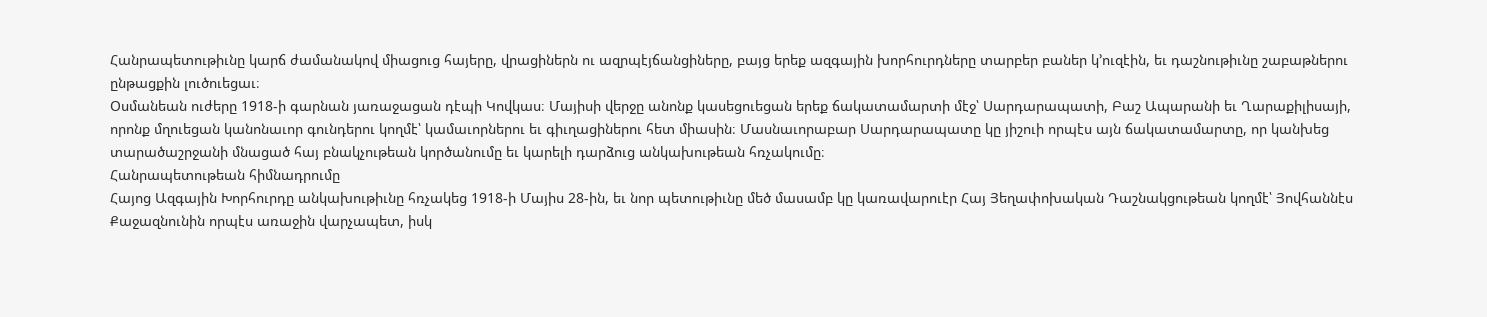Հանրապետութիւնը կարճ ժամանակով միացուց հայերը, վրացիներն ու ազրպէյճանցիները, բայց երեք ազգային խորհուրդները տարբեր բաներ կ՚ուզէին, եւ դաշնութիւնը շաբաթներու ընթացքին լուծուեցաւ։
Օսմանեան ուժերը 1918-ի գարնան յառաջացան դէպի Կովկաս։ Մայիսի վերջը անոնք կասեցուեցան երեք ճակատամարտի մէջ՝ Սարդարապատի, Բաշ Ապարանի եւ Ղարաքիլիսայի, որոնք մղուեցան կանոնաւոր գունդերու կողմէ՝ կամաւորներու եւ գիւղացիներու հետ միասին։ Մասնաւորաբար Սարդարապատը կը յիշուի որպէս այն ճակատամարտը, որ կանխեց տարածաշրջանի մնացած հայ բնակչութեան կործանումը եւ կարելի դարձուց անկախութեան հռչակումը։
Հանրապետութեան հիմնադրումը
Հայոց Ազգային Խորհուրդը անկախութիւնը հռչակեց 1918-ի Մայիս 28-ին, եւ նոր պետութիւնը մեծ մասամբ կը կառավարուէր Հայ Յեղափոխական Դաշնակցութեան կողմէ՝ Յովհաննէս Քաջազնունին որպէս առաջին վարչապետ, իսկ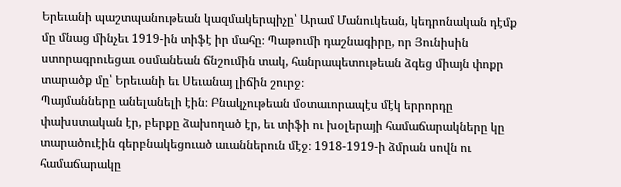Երեւանի պաշտպանութեան կազմակերպիչը՝ Արամ Մանուկեան, կեդրոնական դէմք մը մնաց մինչեւ 1919-ին տիֆէ իր մահը։ Պաթումի դաշնագիրը, որ Յունիսին ստորագրուեցաւ օսմանեան ճնշումին տակ, հանրապետութեան ձգեց միայն փոքր տարածք մը՝ Երեւանի եւ Սեւանայ լիճին շուրջ։
Պայմանները անելանելի էին։ Բնակչութեան մօտաւորապէս մէկ երրորդը փախստական էր, բերքը ձախողած էր, եւ տիֆի ու խօլերայի համաճարակները կը տարածուէին գերբնակեցուած աւաններուն մէջ։ 1918-1919-ի ձմրան սովն ու համաճարակը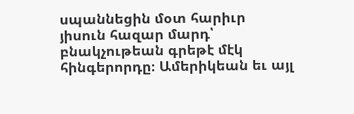սպաննեցին մօտ հարիւր յիսուն հազար մարդ՝ բնակչութեան գրեթէ մէկ հինգերորդը։ Ամերիկեան եւ այլ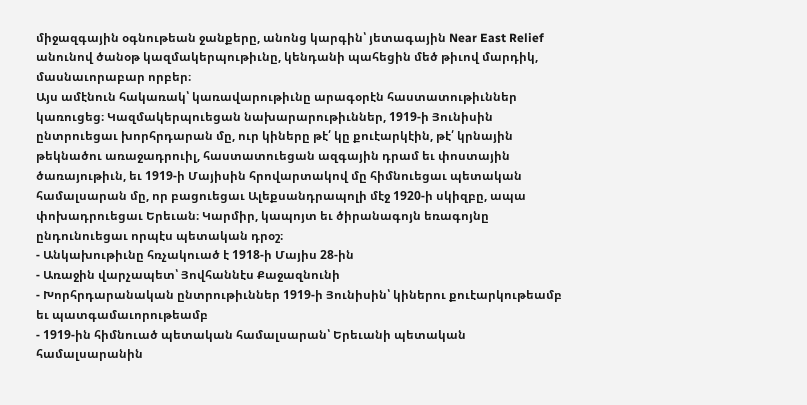միջազգային օգնութեան ջանքերը, անոնց կարգին՝ յետագային Near East Relief անունով ծանօթ կազմակերպութիւնը, կենդանի պահեցին մեծ թիւով մարդիկ, մասնաւորաբար որբեր։
Այս ամէնուն հակառակ՝ կառավարութիւնը արագօրէն հաստատութիւններ կառուցեց։ Կազմակերպուեցան նախարարութիւններ, 1919-ի Յունիսին ընտրուեցաւ խորհրդարան մը, ուր կիները թէ՛ կը քուէարկէին, թէ՛ կրնային թեկնածու առաջադրուիլ, հաստատուեցան ազգային դրամ եւ փոստային ծառայութիւն, եւ 1919-ի Մայիսին հրովարտակով մը հիմնուեցաւ պետական համալսարան մը, որ բացուեցաւ Ալեքսանդրապոլի մէջ 1920-ի սկիզբը, ապա փոխադրուեցաւ Երեւան։ Կարմիր, կապոյտ եւ ծիրանագոյն եռագոյնը ընդունուեցաւ որպէս պետական դրօշ։
- Անկախութիւնը հռչակուած է 1918-ի Մայիս 28-ին
- Առաջին վարչապետ՝ Յովհաննէս Քաջազնունի
- Խորհրդարանական ընտրութիւններ 1919-ի Յունիսին՝ կիներու քուէարկութեամբ եւ պատգամաւորութեամբ
- 1919-ին հիմնուած պետական համալսարան՝ Երեւանի պետական համալսարանին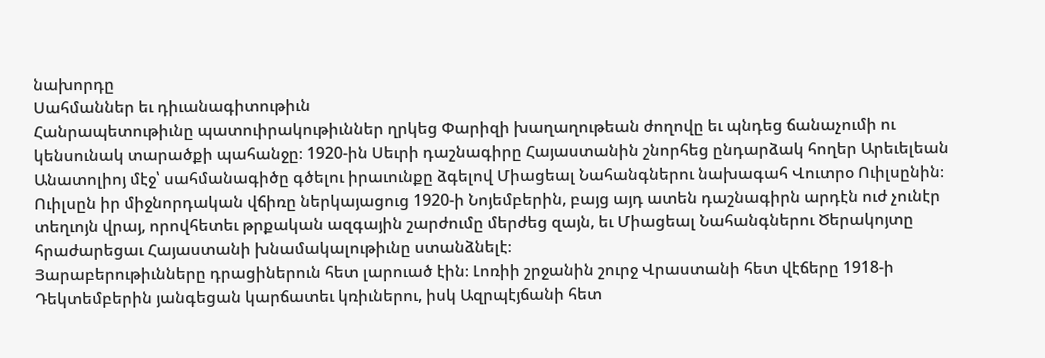նախորդը
Սահմաններ եւ դիւանագիտութիւն
Հանրապետութիւնը պատուիրակութիւններ ղրկեց Փարիզի խաղաղութեան ժողովը եւ պնդեց ճանաչումի ու կենսունակ տարածքի պահանջը։ 1920-ին Սեւրի դաշնագիրը Հայաստանին շնորհեց ընդարձակ հողեր Արեւելեան Անատոլիոյ մէջ՝ սահմանագիծը գծելու իրաւունքը ձգելով Միացեալ Նահանգներու նախագահ Վուտրօ Ուիլսընին։ Ուիլսըն իր միջնորդական վճիռը ներկայացուց 1920-ի Նոյեմբերին, բայց այդ ատեն դաշնագիրն արդէն ուժ չունէր տեղւոյն վրայ, որովհետեւ թրքական ազգային շարժումը մերժեց զայն, եւ Միացեալ Նահանգներու Ծերակոյտը հրաժարեցաւ Հայաստանի խնամակալութիւնը ստանձնելէ։
Յարաբերութիւնները դրացիներուն հետ լարուած էին։ Լոռիի շրջանին շուրջ Վրաստանի հետ վէճերը 1918-ի Դեկտեմբերին յանգեցան կարճատեւ կռիւներու, իսկ Ազրպէյճանի հետ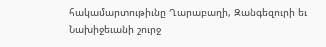հակամարտութիւնը Ղարաբաղի, Զանգեզուրի եւ Նախիջեւանի շուրջ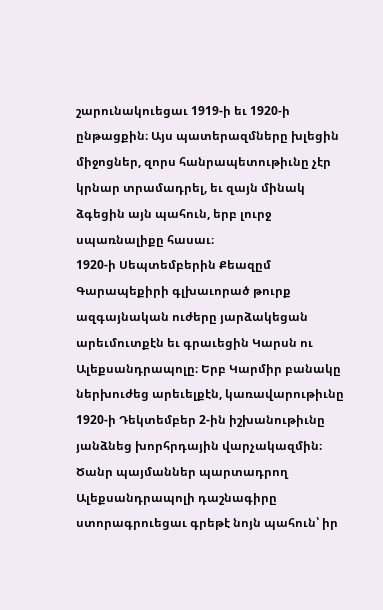շարունակուեցաւ 1919-ի եւ 1920-ի ընթացքին։ Այս պատերազմները խլեցին միջոցներ, զորս հանրապետութիւնը չէր կրնար տրամադրել, եւ զայն մինակ ձգեցին այն պահուն, երբ լուրջ սպառնալիքը հասաւ։
1920-ի Սեպտեմբերին Քեազըմ Գարապեքիրի գլխաւորած թուրք ազգայնական ուժերը յարձակեցան արեւմուտքէն եւ գրաւեցին Կարսն ու Ալեքսանդրապոլը։ Երբ Կարմիր բանակը ներխուժեց արեւելքէն, կառավարութիւնը 1920-ի Դեկտեմբեր 2-ին իշխանութիւնը յանձնեց խորհրդային վարչակազմին։ Ծանր պայմաններ պարտադրող Ալեքսանդրապոլի դաշնագիրը ստորագրուեցաւ գրեթէ նոյն պահուն՝ իր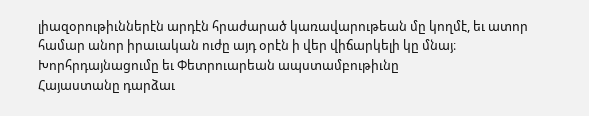լիազօրութիւններէն արդէն հրաժարած կառավարութեան մը կողմէ, եւ ատոր համար անոր իրաւական ուժը այդ օրէն ի վեր վիճարկելի կը մնայ։
Խորհրդայնացումը եւ Փետրուարեան ապստամբութիւնը
Հայաստանը դարձաւ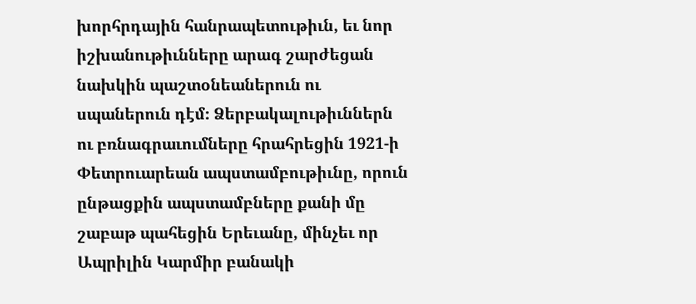խորհրդային հանրապետութիւն, եւ նոր իշխանութիւնները արագ շարժեցան նախկին պաշտօնեաներուն ու սպաներուն դէմ։ Ձերբակալութիւններն ու բռնագրաւումները հրահրեցին 1921-ի Փետրուարեան ապստամբութիւնը, որուն ընթացքին ապստամբները քանի մը շաբաթ պահեցին Երեւանը, մինչեւ որ Ապրիլին Կարմիր բանակի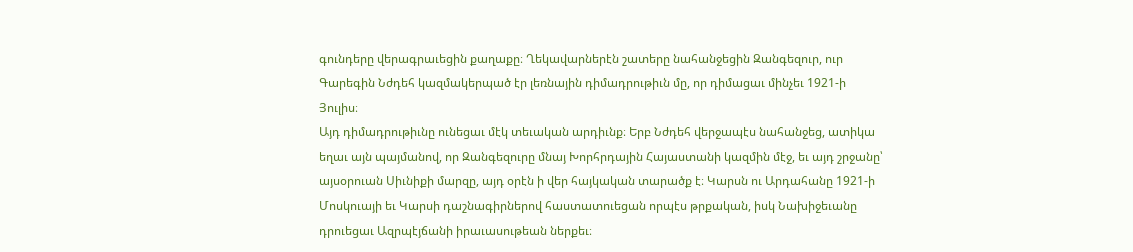գունդերը վերագրաւեցին քաղաքը։ Ղեկավարներէն շատերը նահանջեցին Զանգեզուր, ուր Գարեգին Նժդեհ կազմակերպած էր լեռնային դիմադրութիւն մը, որ դիմացաւ մինչեւ 1921-ի Յուլիս։
Այդ դիմադրութիւնը ունեցաւ մէկ տեւական արդիւնք։ Երբ Նժդեհ վերջապէս նահանջեց, ատիկա եղաւ այն պայմանով, որ Զանգեզուրը մնայ Խորհրդային Հայաստանի կազմին մէջ, եւ այդ շրջանը՝ այսօրուան Սիւնիքի մարզը, այդ օրէն ի վեր հայկական տարածք է։ Կարսն ու Արդահանը 1921-ի Մոսկուայի եւ Կարսի դաշնագիրներով հաստատուեցան որպէս թրքական, իսկ Նախիջեւանը դրուեցաւ Ազրպէյճանի իրաւասութեան ներքեւ։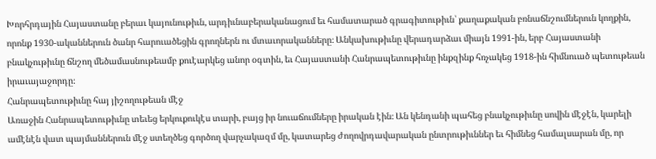Խորհրդային Հայաստանը բերաւ կայունութիւն, արդիւնաբերականացում եւ համատարած գրագիտութիւն՝ քաղաքական բռնաճնշումներուն կողքին, որոնք 1930-ականներուն ծանր հարուածեցին գրողներն ու մտաւորականները։ Անկախութիւնը վերադարձաւ միայն 1991-ին, երբ Հայաստանի բնակչութիւնը ճնշող մեծամասնութեամբ քուէարկեց անոր օգտին, եւ Հայաստանի Հանրապետութիւնը ինքզինք հռչակեց 1918-ին հիմնուած պետութեան իրաւայաջորդը։
Հանրապետութիւնը հայ յիշողութեան մէջ
Առաջին Հանրապետութիւնը տեւեց երկուքուկէս տարի, բայց իր նուաճումները իրական էին։ Ան կենդանի պահեց բնակչութիւնը սովին մէջէն, կարելի ամէնէն վատ պայմաններուն մէջ ստեղծեց գործող վարչակազմ մը, կատարեց ժողովրդավարական ընտրութիւններ եւ հիմնեց համալսարան մը, որ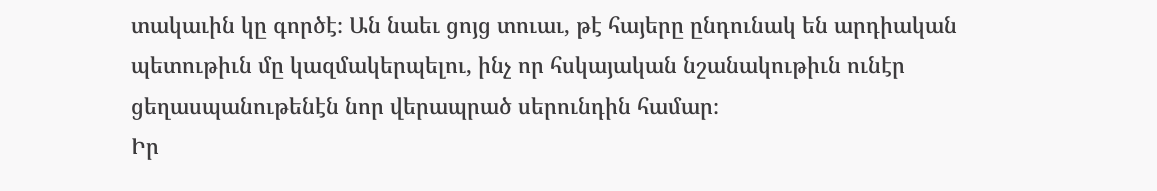տակաւին կը գործէ։ Ան նաեւ ցոյց տուաւ, թէ հայերը ընդունակ են արդիական պետութիւն մը կազմակերպելու, ինչ որ հսկայական նշանակութիւն ունէր ցեղասպանութենէն նոր վերապրած սերունդին համար։
Իր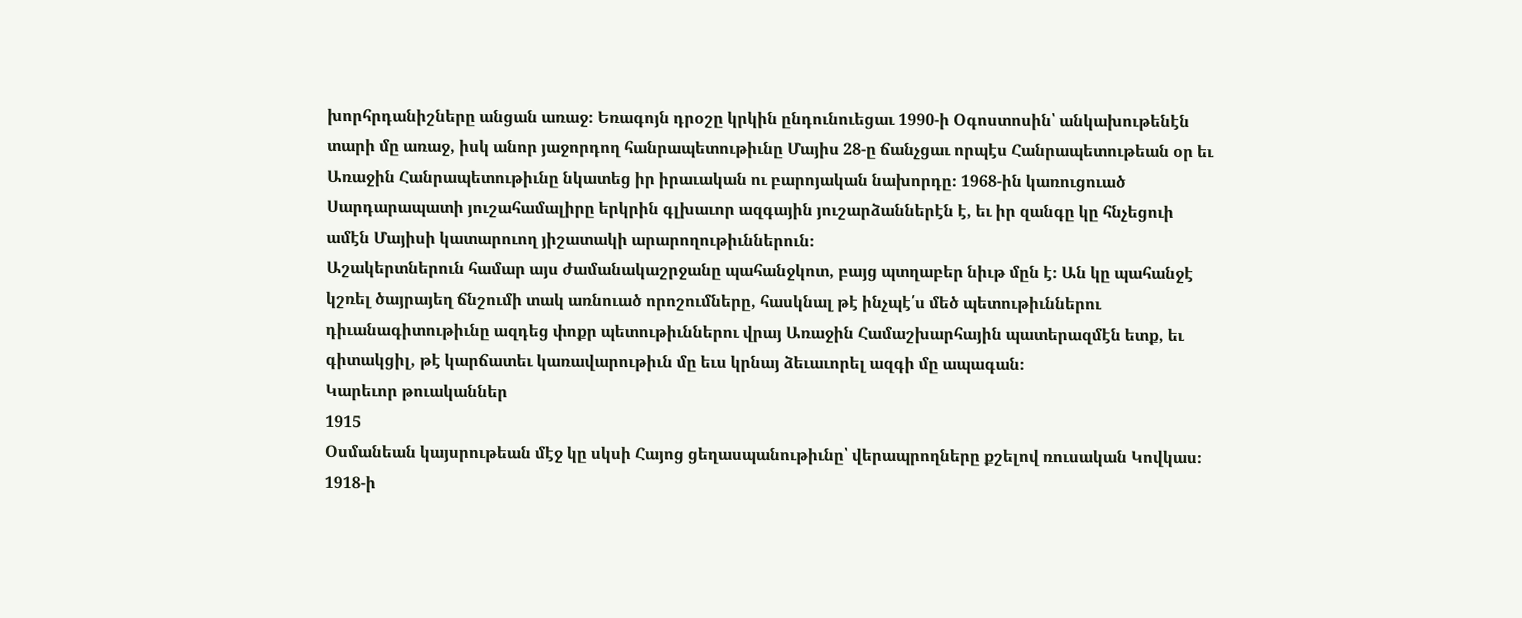խորհրդանիշները անցան առաջ։ Եռագոյն դրօշը կրկին ընդունուեցաւ 1990-ի Օգոստոսին՝ անկախութենէն տարի մը առաջ, իսկ անոր յաջորդող հանրապետութիւնը Մայիս 28-ը ճանչցաւ որպէս Հանրապետութեան օր եւ Առաջին Հանրապետութիւնը նկատեց իր իրաւական ու բարոյական նախորդը։ 1968-ին կառուցուած Սարդարապատի յուշահամալիրը երկրին գլխաւոր ազգային յուշարձաններէն է, եւ իր զանգը կը հնչեցուի ամէն Մայիսի կատարուող յիշատակի արարողութիւններուն։
Աշակերտներուն համար այս ժամանակաշրջանը պահանջկոտ, բայց պտղաբեր նիւթ մըն է։ Ան կը պահանջէ կշռել ծայրայեղ ճնշումի տակ առնուած որոշումները, հասկնալ թէ ինչպէ՛ս մեծ պետութիւններու դիւանագիտութիւնը ազդեց փոքր պետութիւններու վրայ Առաջին Համաշխարհային պատերազմէն ետք, եւ գիտակցիլ, թէ կարճատեւ կառավարութիւն մը եւս կրնայ ձեւաւորել ազգի մը ապագան։
Կարեւոր թուականներ
1915
Օսմանեան կայսրութեան մէջ կը սկսի Հայոց ցեղասպանութիւնը՝ վերապրողները քշելով ռուսական Կովկաս։
1918-ի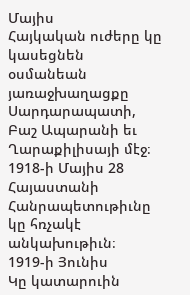Մայիս
Հայկական ուժերը կը կասեցնեն օսմանեան յառաջխաղացքը Սարդարապատի, Բաշ Ապարանի եւ Ղարաքիլիսայի մէջ։
1918-ի Մայիս 28
Հայաստանի Հանրապետութիւնը կը հռչակէ անկախութիւն։
1919-ի Յունիս
Կը կատարուին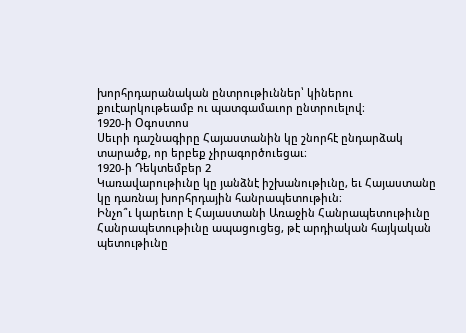խորհրդարանական ընտրութիւններ՝ կիներու քուէարկութեամբ ու պատգամաւոր ընտրուելով։
1920-ի Օգոստոս
Սեւրի դաշնագիրը Հայաստանին կը շնորհէ ընդարձակ տարածք, որ երբեք չիրագործուեցաւ։
1920-ի Դեկտեմբեր 2
Կառավարութիւնը կը յանձնէ իշխանութիւնը, եւ Հայաստանը կը դառնայ խորհրդային հանրապետութիւն։
Ինչո՞ւ կարեւոր է Հայաստանի Առաջին Հանրապետութիւնը
Հանրապետութիւնը ապացուցեց, թէ արդիական հայկական պետութիւնը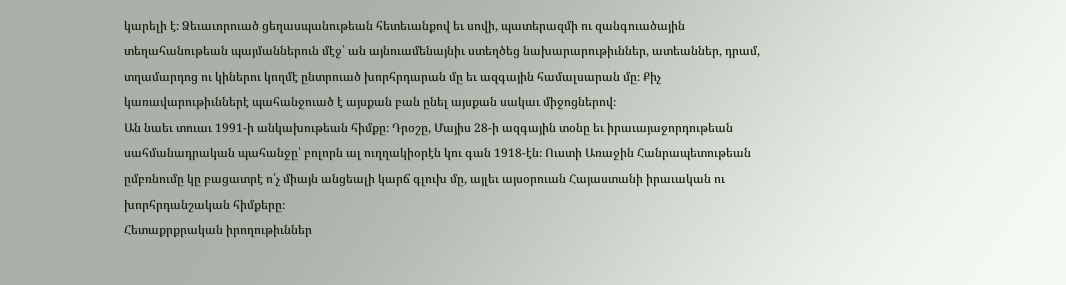կարելի է։ Ձեւաւորուած ցեղասպանութեան հետեւանքով եւ սովի, պատերազմի ու զանգուածային տեղահանութեան պայմաններուն մէջ՝ ան այնուամենայնիւ ստեղծեց նախարարութիւններ, ատեաններ, դրամ, տղամարդոց ու կիներու կողմէ ընտրուած խորհրդարան մը եւ ազգային համալսարան մը։ Քիչ կառավարութիւններէ պահանջուած է այսքան բան ընել այսքան սակաւ միջոցներով։
Ան նաեւ տուաւ 1991-ի անկախութեան հիմքը։ Դրօշը, Մայիս 28-ի ազգային տօնը եւ իրաւայաջորդութեան սահմանադրական պահանջը՝ բոլորն ալ ուղղակիօրէն կու գան 1918-էն։ Ուստի Առաջին Հանրապետութեան ըմբռնումը կը բացատրէ ո՛չ միայն անցեալի կարճ գլուխ մը, այլեւ այսօրուան Հայաստանի իրաւական ու խորհրդանշական հիմքերը։
Հետաքրքրական իրողութիւններ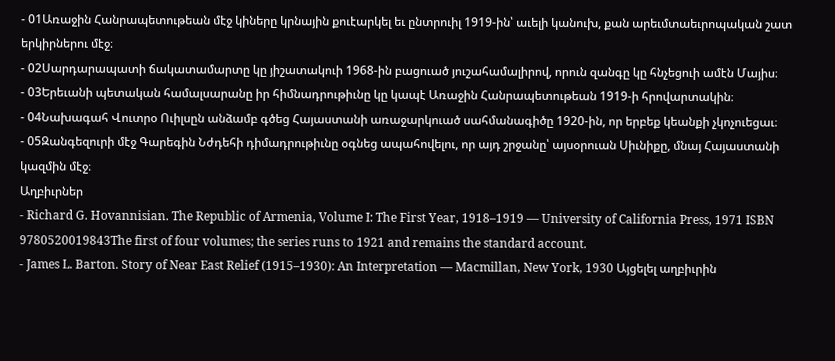- 01Առաջին Հանրապետութեան մէջ կիները կրնային քուէարկել եւ ընտրուիլ 1919-ին՝ աւելի կանուխ, քան արեւմտաեւրոպական շատ երկիրներու մէջ։
- 02Սարդարապատի ճակատամարտը կը յիշատակուի 1968-ին բացուած յուշահամալիրով, որուն զանգը կը հնչեցուի ամէն Մայիս։
- 03Երեւանի պետական համալսարանը իր հիմնադրութիւնը կը կապէ Առաջին Հանրապետութեան 1919-ի հրովարտակին։
- 04Նախագահ Վուտրօ Ուիլսըն անձամբ գծեց Հայաստանի առաջարկուած սահմանագիծը 1920-ին, որ երբեք կեանքի չկոչուեցաւ։
- 05Զանգեզուրի մէջ Գարեգին Նժդեհի դիմադրութիւնը օգնեց ապահովելու, որ այդ շրջանը՝ այսօրուան Սիւնիքը, մնայ Հայաստանի կազմին մէջ։
Աղբիւրներ
- Richard G. Hovannisian. The Republic of Armenia, Volume I: The First Year, 1918–1919 — University of California Press, 1971 ISBN 9780520019843The first of four volumes; the series runs to 1921 and remains the standard account.
- James L. Barton. Story of Near East Relief (1915–1930): An Interpretation — Macmillan, New York, 1930 Այցելել աղբիւրին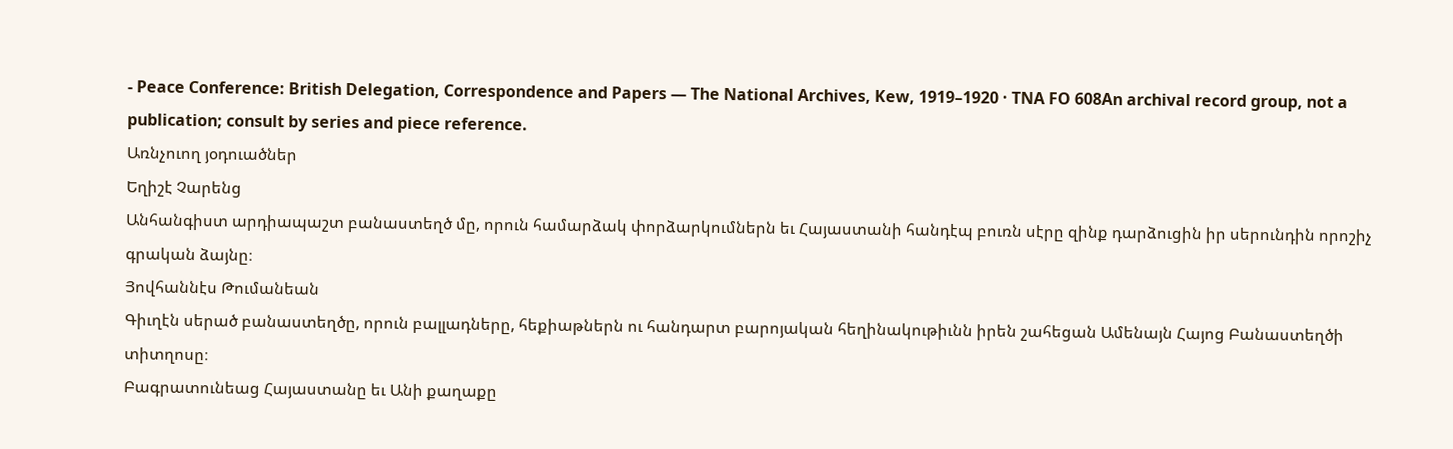- Peace Conference: British Delegation, Correspondence and Papers — The National Archives, Kew, 1919–1920 · TNA FO 608An archival record group, not a publication; consult by series and piece reference.
Առնչուող յօդուածներ
Եղիշէ Չարենց
Անհանգիստ արդիապաշտ բանաստեղծ մը, որուն համարձակ փորձարկումներն եւ Հայաստանի հանդէպ բուռն սէրը զինք դարձուցին իր սերունդին որոշիչ գրական ձայնը։
Յովհաննէս Թումանեան
Գիւղէն սերած բանաստեղծը, որուն բալլադները, հեքիաթներն ու հանդարտ բարոյական հեղինակութիւնն իրեն շահեցան Ամենայն Հայոց Բանաստեղծի տիտղոսը։
Բագրատունեաց Հայաստանը եւ Անի քաղաքը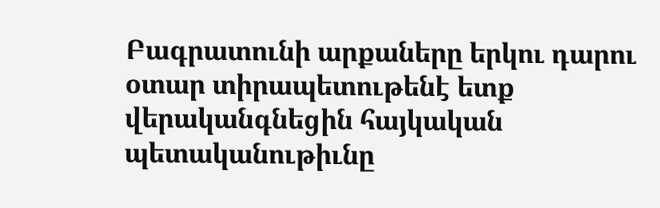Բագրատունի արքաները երկու դարու օտար տիրապետութենէ ետք վերականգնեցին հայկական պետականութիւնը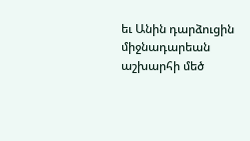եւ Անին դարձուցին միջնադարեան աշխարհի մեծ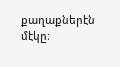քաղաքներէն մէկը։